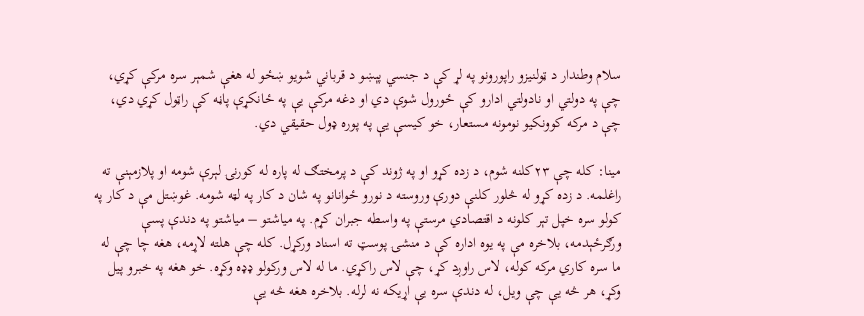سلام وطندار د ټولنیزو راپورونو په لړ کې د جنسي پېښو د قرباني شویو ښځو له هغې شمېر سره مرکې کړي، چې په دولتي او نادولتي ادارو کې ځورول شوې دي او دغه مرکې یې په ځانکړې پاڼه کې راټول کړي دي، چې د مرکه کوونکیو نومونه مستعار، خو کیسې یې په پوره ډول حقیقي دي.

مینا: کله چې ۲۳کلنه شوم، د زده کړو او په ژوند کې د پرمختګ له پاره له کورنۍ لېرې شومه او پلازمېنې ته راغلمه. د زده کړو له څلور کلنې دورې وروسته د نورو ځوانانو په شان د کار په لټه شومه. غوښتل مې د کار په کولو سره خپل تېر کلونه د اقتصادي مرستې په واسطه جبران کړم. په میاشتو – میاشتو په دندې پسې ورګرځېدمه، بلاخره مې په یوه اداره کې د منشۍ پوسټ ته اسناد ورکړل. کله چې هلته لاړمه، هغه چا چې له ما سره کاري مرکه کوله، لاس راوږد کړ، چې لاس راکړي. ما له لاس ورکولو ډډه وکړه. خو هغه په خبرو پیل وکړ، هر څه یې چې ویل، له دندې سره یې اړیکه نه لرله. بلاخره هغه څه یې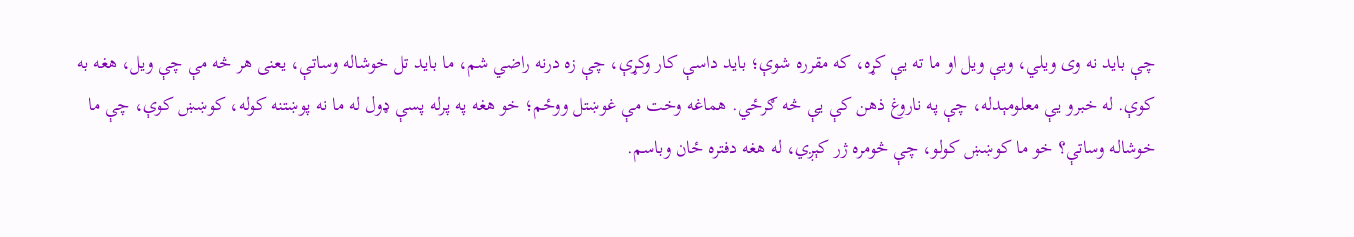چې باید نه وی ویلي، ویې ویل او ما ته یې کړه، که مقرره شوې؛ باید داسې کار وکړې، چې زه درنه راضي شم، ما باید تل خوشاله وساتې، یعنی هر څه مې چې ویل، هغه به کوې. له خبرو یې معلومېدله، چې په ناروغ ذهن کې یې څه ګرځي. هماغه وخت مې غوښتل ووځم؛ خو هغه په پرله پسې ډول له ما نه پوښتنه کوله، کوښښ کوې، چې ما خوشاله وساتې؟ خو ما کوښښ کولو، چې څومره ژر کېږي، له هغه دفتره ځان وباسم.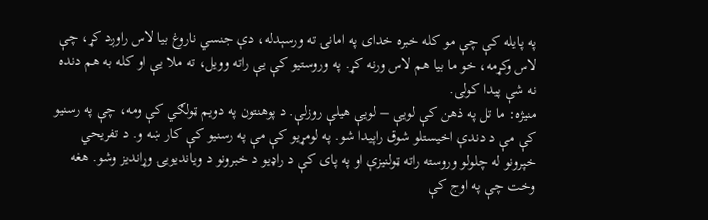په پایله کې چې مو کله خبره خدای په امانۍ ته ورسېدله، دې جنسي ناروغ بیا لاس راوږد کړ، چې لاس وکړمه، خو ما بیا هم لاس ورنه کړ. په وروستیو کې یې راته وویل، ته ملا یې او کله به هم دنده نه شې پیدا کولی.
منیژه: ما تل په ذهن کې لویې – لویې هیلې روزلې. د پوهنتون په دویم ټولګي کې ومه، چې په رسنیو کې مې د دندې اخیستلو شوق راپيدا شو. په لومړیو کې مې په رسنیو کې کار ښه و. د تفریحي خپرونو له چلولو وروسته راته ټولنیزې او په پای کې د راډیو د خبرونو د ویاندیويۍ وړاندیز وشو. هغه وخت چې په اوج کې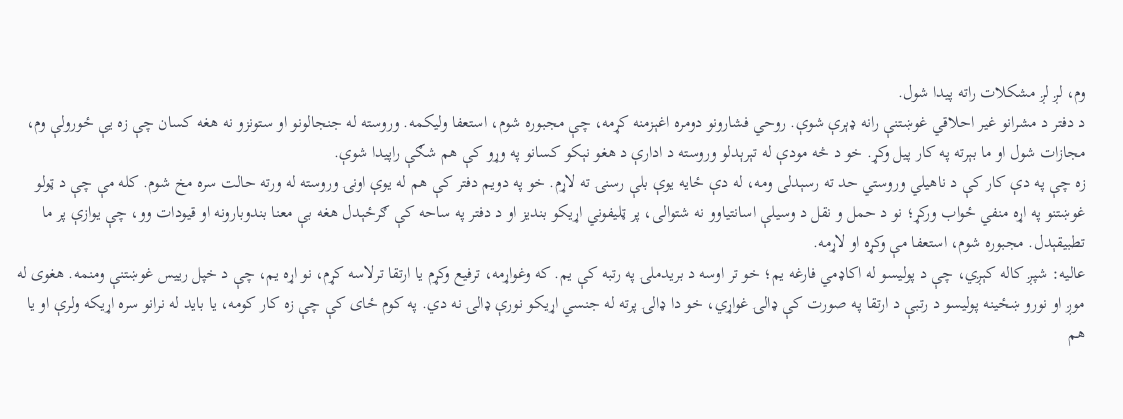وم، لږ لږ مشکلات راته پيدا شول.
د دفتر د مشرانو غیر احلاقي غوښتنې رانه ډېرې شوې. روحي فشارونو دومره اغېزمنه کړمه، چې مجبوره شوم، استعفا ولیکمه. وروسته له جنجالونو او ستونزو نه هغه کسان چې زه یې ځورولې وم، مجازات شول او ما بېرته په کار پیل وکړ. خو د څه مودې له تېرېدلو وروسته د ادارې د هغو نېکو کسانو په وړو کې هم شګې راپيدا شوې.
زه چې په دې کار کې د ناهیلي وروستي حد ته رسېدلی ومه، له دې ځایه یوې بلې رسنۍ ته لاړم. خو په دویم دفتر کې هم له یوې اونۍ وروسته له ورته حالت سره مخ شوم. کله مې چې د ټولو غوښتنو په اړه منفي ځواب ورکړ؛ نو د حمل و نقل د وسیلې اسانتیاوو نه شتوالی، پر ټلیفوني اړیکو بندیز او د دفتر په ساحه کې ګرځېدل هغه بې معنا بندوبارونه او قیودات وو، چې یوازې پر ما تطبیقېدل. مجبوره شوم، استعفا مې وکړه او لاړمه.
عالیه: شپږ کاله کېږي، چې د پولیسو له اکاډمي فارغه یم؛ خو تر اوسه د بریدملۍ په رتبه کې یم. که وغواړمه، ترفیع وکړم یا ارتقا ترلاسه کړم، نو اړه یم، چې د خپل رییس غوښتنې ومنمه. هغوی له موږ او نورو ښځینه پولیسو د رتبې د ارتقا په صورت کې ډالۍ غواړي، خو دا ډالۍ پرته له جنسي اړیکو نورې ډالۍ نه دي. په کوم ځای کې چې زه کار کومه، یا باید له نرانو سره اړیکه ولرې او یا هم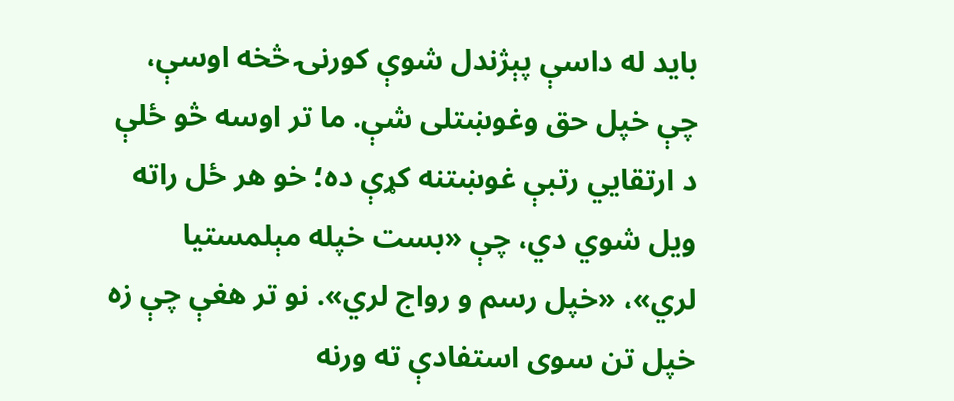باید له داسې پېژندل شوې کورنۍ څخه اوسې، چې خپل حق وغوښتلی شې. ما تر اوسه څو ځلې د ارتقايي رتبې غوښتنه کړې ده؛ خو هر ځل راته ویل شوي دي، چې «بست خپله مېلمستیا لري»، «خپل رسم و رواج لري». نو تر هغې چې زه خپل تن سوی استفادې ته ورنه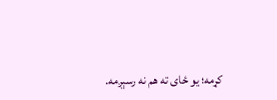کړمه؛ یو ځای ته هم نه رسېږمه.